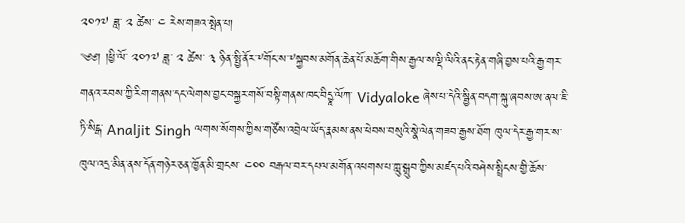༢༠༡༧ ཟླ་ ༢ ཚེས་ ༤ རེས་གཟའ་སྤེན་པ།
༄༅། །ཕྱི་ལོ་ ༢༠༡༧ ཟླ་ ༢ ཚེས་ ༣ ཉིན་སྤྱི་ནོར་༸གོང་ས་༸སྐྱབས་མགོན་ཆེན་པོ་མཆོག་གིས་རྒྱལ་ས་ལྡི་ལིའི་ནང་རྟེན་གཞི་བྱས་པའི་རྒྱ་གར་གནའ་རབས་ཀྱི་རིག་གནས་དང་ལེགས་བྱང་བསྐྱར་གསོ་བསྟི་གནས་ཁང་བིདྱཱ་ལོཀ་ Vidyaloke ཞེས་པ་དེའི་སྦྱིན་བདག་སྐུ་ཞབས་ཨ་ནལ་ཇི་ཏི་སིངྒ་ Analjit Singh ལགས་སོགས་ཀྱིས་གཙོས་འབྲེལ་ཡོད་རྣམས་ནས་ཕེབས་བསུའི་སྣེ་ལེན་གཟབ་རྒྱས་ཐོག ཁུལ་དེར་རྒྱ་གར་ས་ཁུལ་འདྲ་མིན་ནས་དོན་གཉེར་ཅན་ཁྱོན་མི་གྲངས་ ༤༠༠ བརྒལ་བར་དཔལ་མགོན་འཕགས་པ་ཀླུ་སྒྲུབ་ཀྱིས་མཛད་པའི་བཤེས་སྤྲིངས་གྱི་ཆོས་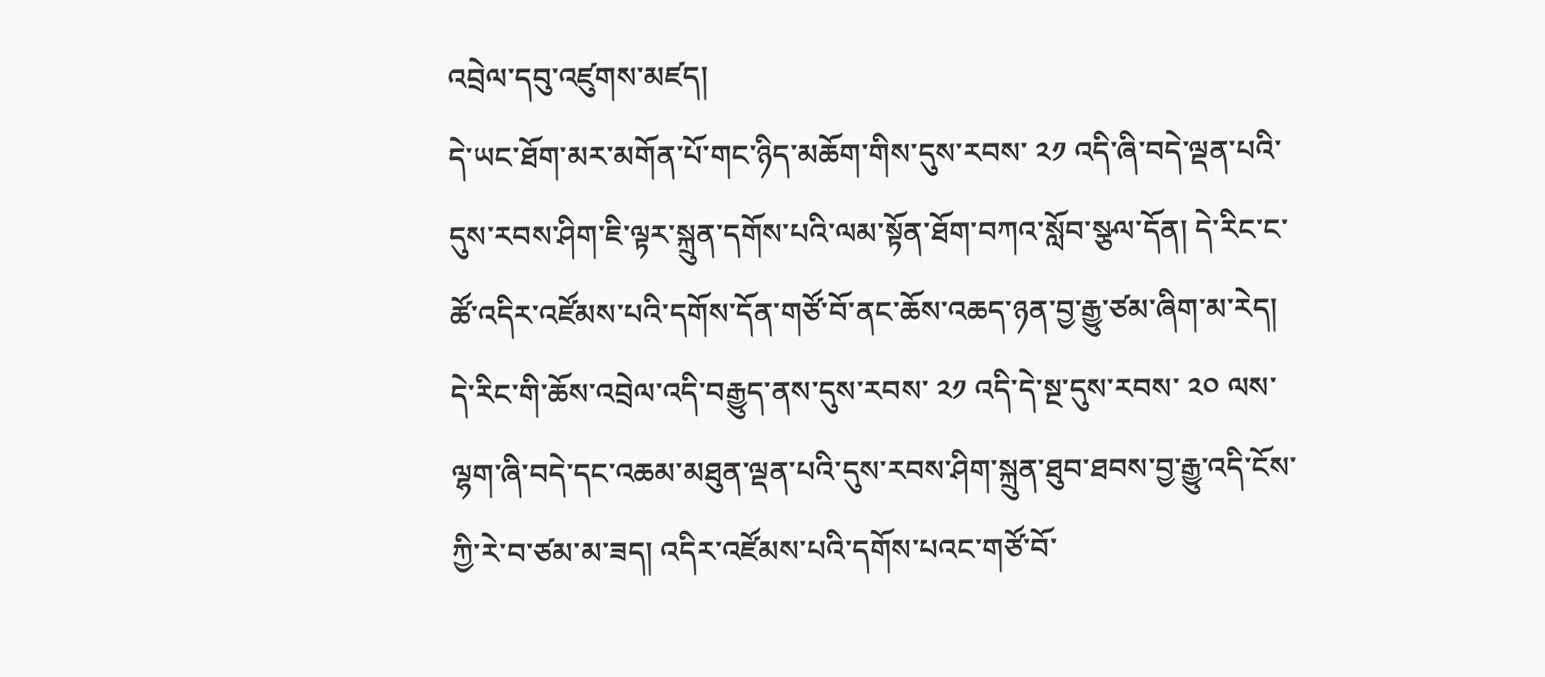འབྲེལ་དབུ་འཛུགས་མཛད།
དེ་ཡང་ཐོག་མར་མགོན་པོ་གང་ཉིད་མཆོག་གིས་དུས་རབས་ ༢༡ འདི་ཞི་བདེ་ལྡན་པའི་དུས་རབས་ཤིག་ཇི་ལྟར་སྐྲུན་དགོས་པའི་ལམ་སྟོན་ཐོག་བཀའ་སློབ་སྩལ་དོན། དེ་རིང་ང་ཚོ་འདིར་འཛོམས་པའི་དགོས་དོན་གཙོ་བོ་ནང་ཆོས་འཆད་ཉན་བྱ་རྒྱུ་ཙམ་ཞིག་མ་རེད། དེ་རིང་གི་ཆོས་འབྲེལ་འདི་བརྒྱུད་ནས་དུས་རབས་ ༢༡ འདི་དེ་སྔ་དུས་རབས་ ༢༠ ལས་ལྷག་ཞི་བདེ་དང་འཆམ་མཐུན་ལྡན་པའི་དུས་རབས་ཤིག་སྐྲུན་ཐུབ་ཐབས་བྱ་རྒྱུ་འདི་ངོས་ཀྱི་རེ་བ་ཙམ་མ་ཟད། འདིར་འཛོམས་པའི་དགོས་པའང་གཙོ་བོ་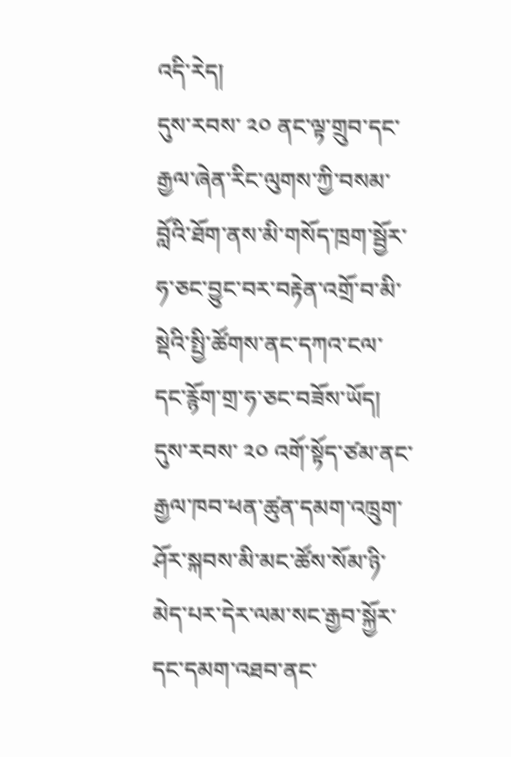འདི་རེད།
དུས་རབས་ ༢༠ ནང་ལྟ་གྲུབ་དང་རྒྱལ་ཞེན་རིང་ལུགས་ཀྱི་བསམ་བློའི་ཐོག་ནས་མི་གསོད་ཁྲག་སྦྱོར་ཧ་ཅང་བྱུང་བར་བརྟེན་འགྲོ་བ་མི་སྡེའི་སྤྱི་ཚོགས་ནང་དཀའ་ངལ་དང་རྙོག་གྲ་ཧ་ཅང་བཟོས་ཡོད། དུས་རབས་ ༢༠ འགོ་སྟོད་ཙམ་ནང་རྒྱལ་ཁབ་ཕན་ཚུན་དམག་འཁྲུག་ཤོར་སྐབས་མི་མང་ཚོས་སོམ་ཉི་མེད་པར་དེར་ལམ་སང་རྒྱབ་སྐྱོར་དང་དམག་འཐབ་ནང་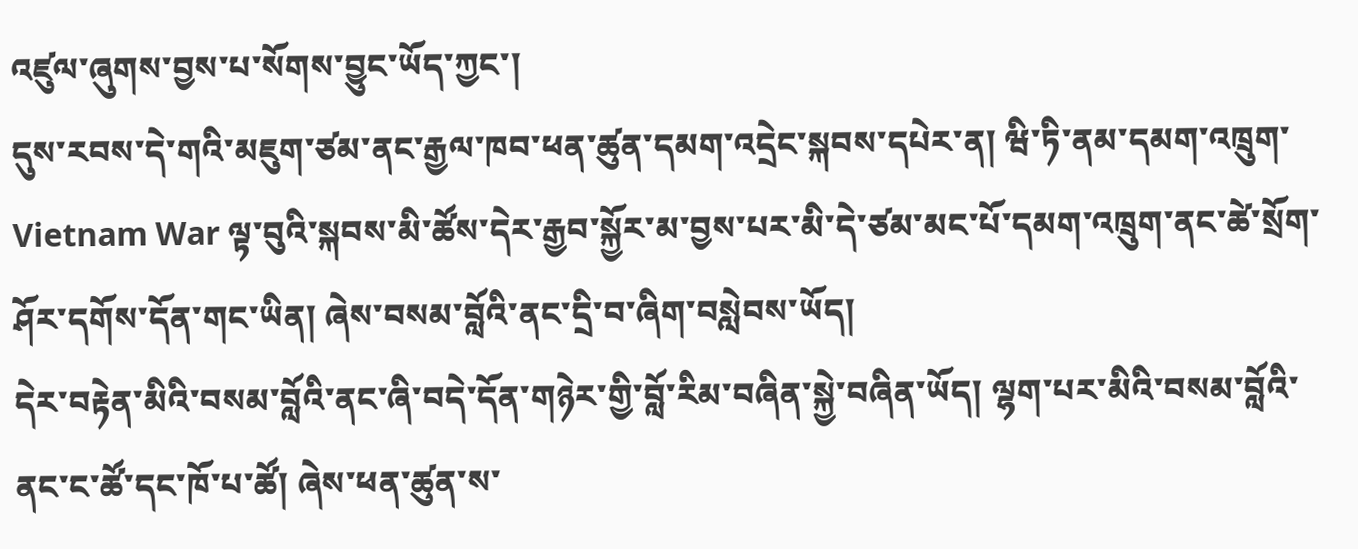འཛུལ་ཞུགས་བྱས་པ་སོགས་བྱུང་ཡོད་ཀྱང་།
དུས་རབས་དེ་གའི་མཇུག་ཙམ་ནང་རྒྱལ་ཁབ་ཕན་ཚུན་དམག་འདྲེང་སྐབས་དཔེར་ན། ཝི་ཏི་ནམ་དམག་འཁྲུག་ Vietnam War ལྟ་བུའི་སྐབས་མི་ཚོས་དེར་རྒྱབ་སྐྱོར་མ་བྱས་པར་མི་དེ་ཙམ་མང་པོ་དམག་འཁྲུག་ནང་ཚེ་སྲོག་ཤོར་དགོས་དོན་གང་ཡིན། ཞེས་བསམ་བློའི་ནང་དྲི་བ་ཞིག་བསླེབས་ཡོད།
དེར་བརྟེན་མིའི་བསམ་བློའི་ནང་ཞི་བདེ་དོན་གཉེར་གྱི་བློ་རིམ་བཞིན་སྐྱེ་བཞིན་ཡོད། ལྷག་པར་མིའི་བསམ་བློའི་ནང་ང་ཚོ་དང་ཁོ་པ་ཚོ། ཞེས་ཕན་ཚུན་ས་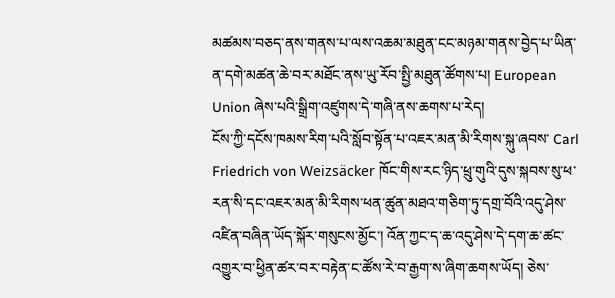མཚམས་བཅད་ནས་གནས་པ་ལས་འཆམ་མཐུན་ངང་མཉམ་གནས་བྱེད་པ་ཡིན་ན་དགེ་མཚན་ཆེ་བར་མཐོང་ནས་ཡུ་རོབ་སྤྱི་མཐུན་ཚོགས་པ། European Union ཞེས་པའི་སྒྲིག་འཛུགས་དེ་གཞི་ནས་ཆགས་པ་རེད།
ངོས་ཀྱི་དངོས་ཁམས་རིག་པའི་སློབ་སྟོན་པ་འཇར་མན་མི་རིགས་སྐུ་ཞབས་ Carl Friedrich von Weizsäcker ཁོང་གིས་རང་ཉིད་ཕྲུ་གུའི་དུས་སྐབས་སུ་ཕ་རན་སི་དང་འཇར་མན་མི་རིགས་ཕན་ཚུན་མཐའ་གཅིག་ཏུ་དགྲ་བོའི་འདུ་ཤེས་འཛིན་བཞིན་ཡོད་སྐོར་གསུངས་མྱོང་། འོན་ཀྱང་ད་ཆ་འདུ་ཤེས་དེ་དག་ཆ་ཚང་འགྱུར་བ་ཕྱིན་ཚར་བར་བརྟེན་ང་ཚོས་རེ་བ་རྒྱག་ས་ཞིག་ཆགས་ཡོད། ཅེས་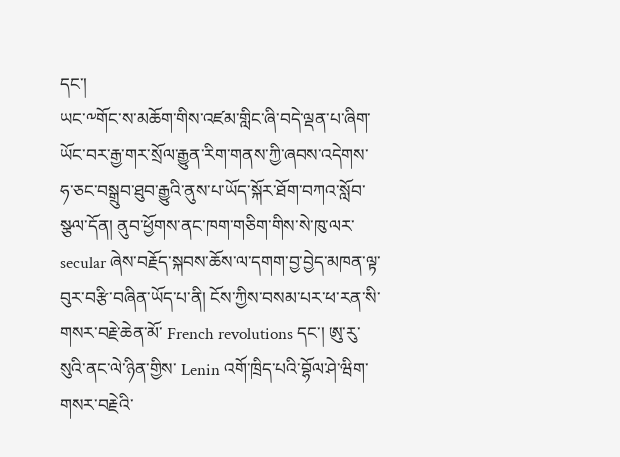དང་།
ཡང་༸གོང་ས་མཆོག་གིས་འཛམ་གླིང་ཞི་བདེ་ལྡན་པ་ཞིག་ཡོང་བར་རྒྱ་གར་སྲོལ་རྒྱུན་རིག་གནས་ཀྱི་ཞབས་འདེགས་ཧ་ཅང་བསྒྲུབ་ཐུབ་རྒྱུའི་ནུས་པ་ཡོད་སྐོར་ཐོག་བཀའ་སློབ་སྩལ་དོན། ནུབ་ཕྱོགས་ནང་ཁག་གཅིག་གིས་སེ་ཁུ་ལར་ secular ཞེས་བརྗོད་སྐབས་ཆོས་ལ་དགག་བྱ་བྱེད་མཁན་ལྟ་བུར་བརྩི་བཞིན་ཡོད་པ་ནི། ངོས་ཀྱིས་བསམ་པར་ཕ་རན་སི་གསར་བརྗེ་ཆེན་མོ་ French revolutions དང་། ཨུ་རུ་སུའི་ནང་ལེ་ཉིན་གྱིས་ Lenin འགོ་ཁྲིད་པའི་བྷོལ་ཤེ་ཝིག་གསར་བརྗེའི་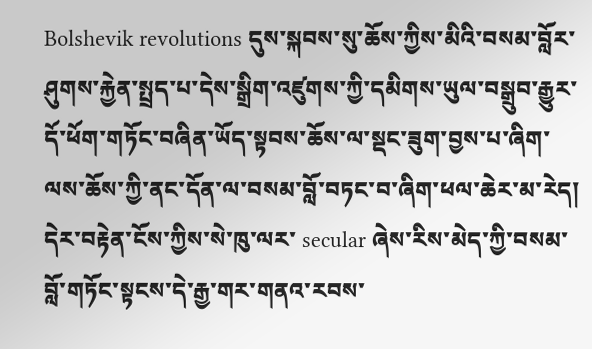Bolshevik revolutions དུས་སྐབས་སུ་ཆོས་ཀྱིས་མིའི་བསམ་བློར་ཤུགས་རྐྱེན་སྤྲད་པ་དེས་སྒྲིག་འཛུགས་ཀྱི་དམིགས་ཡུལ་བསྒྲུབ་རྒྱུར་དོ་ཕོག་གཏོང་བཞིན་ཡོད་སྟབས་ཆོས་ལ་སྡང་ཟུག་བྱས་པ་ཞིག་ལས་ཆོས་ཀྱི་ནང་དོན་ལ་བསམ་བློ་བཏང་བ་ཞིག་ཕལ་ཆེར་མ་རེད།
དེར་བརྟེན་ངོས་ཀྱིས་སེ་ཁུ་ལར་ secular ཞེས་རིས་མེད་ཀྱི་བསམ་བློ་གཏོང་སྟངས་དེ་རྒྱ་གར་གནའ་རབས་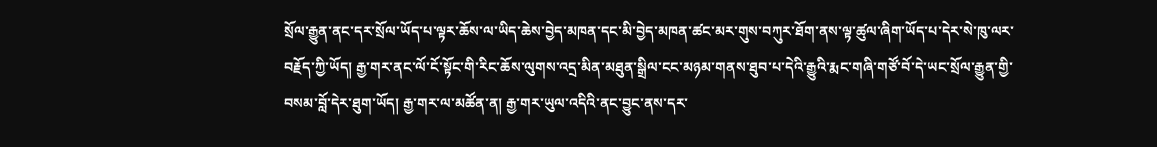སྲོལ་རྒྱུན་ནང་དར་སྲོལ་ཡོད་པ་ལྟར་ཆོས་ལ་ཡིད་ཆེས་བྱེད་མཁན་དང་མི་བྱེད་མཁན་ཚང་མར་གུས་བཀུར་ཐོག་ནས་ལྟ་ཚུལ་ཞིག་ཡོད་པ་དེར་སེ་ཁུ་ལར་བརྗོད་ཀྱི་ཡོད། རྒྱ་གར་ནང་ལོ་ངོ་སྟོང་གི་རིང་ཆོས་ལུགས་འདྲ་མིན་མཐུན་སྒྲིལ་ངང་མཉམ་གནས་ཐུབ་པ་དེའི་རྒྱུའི་རྨང་གཞི་གཙོ་བོ་དེ་ཡང་སྲོལ་རྒྱུན་གྱི་བསམ་བློ་དེར་ཐུག་ཡོད། རྒྱ་གར་ལ་མཚོན་ན། རྒྱ་གར་ཡུལ་འདིའི་ནང་བྱུང་ནས་དར་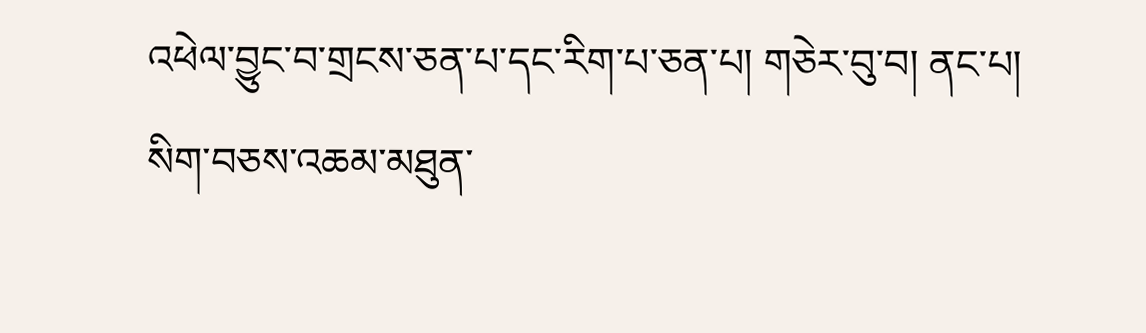འཕེལ་བྱུང་བ་གྲངས་ཅན་པ་དང་རིག་པ་ཅན་པ། གཅེར་བུ་བ། ནང་པ། སིག་བཅས་འཆམ་མཐུན་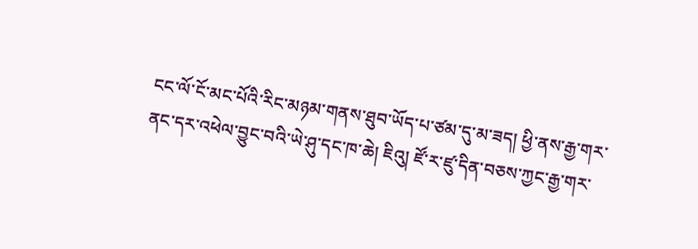ངང་ལོ་ངོ་མང་པོའི་རིང་མཉམ་གནས་ཐུབ་ཡོད་པ་ཙམ་དུ་མ་ཟད། ཕྱི་ནས་རྒྱ་གར་ནང་དར་འཕེལ་བྱུང་བའི་ཡེ་ཤུ་དང་ཁ་ཆེ། ཇིའུ། ཛོ་ར་ཛུ་དིན་བཅས་ཀྱང་རྒྱ་གར་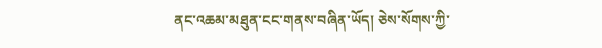ནང་འཆམ་མཐུན་ངང་གནས་བཞིན་ཡོད། ཅེས་སོགས་ཀྱི་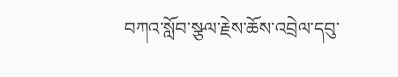བཀའ་སློབ་སྩལ་རྗེས་ཆོས་འབྲེལ་དབུ་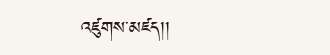འཛུགས་མཛད།།